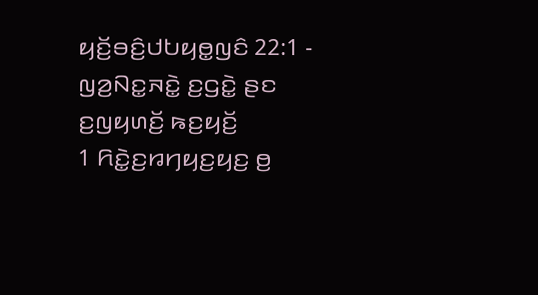ꤟꤢꤩ꤬ꤋꤢꤨ꤬ꤓꤝꤟꤥ꤭ꤜꤢꤨ 22:1 - ꤜꤤ꤬ꤡꤢ꤭ꤏꤢꤧ꤭ ꤢ꤬ꤞꤢꤧ꤭ ꤔꤢ ꤢ꤬ꤜꤟꤛꤢꤩ꤬ ꤒꤢ꤬ꤟꤢꤩ꤬
1 ꤖꤢꤧ꤭ꤢ꤬ꤙꤚꤟꤢ꤬ꤟꤢ꤬ ꤥ꤬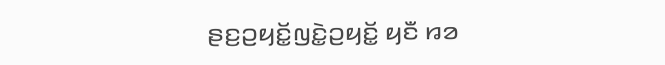ꤔꤢ꤬ꤑꤟꤢꤩ꤭ꤜꤢꤧ꤭ꤑꤟꤢꤩ꤭ ꤟꤢꤪ ꤙꤤ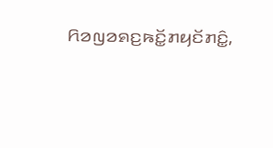ꤖꤤꤜꤤꤎꤢ꤬ꤒꤢꤩ꤭ꤊꤟꤢꤩꤊꤢꤨ꤭,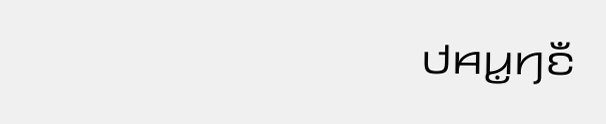ꤓꤌꤣ꤭ꤚꤢꤪ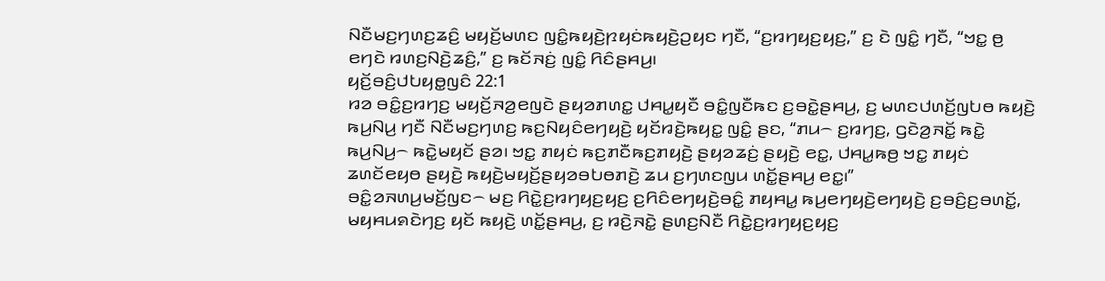ꤡꤢꤪꤗꤢ꤬ꤚꤛꤢ꤬ꤘꤢꤨ꤬ ꤗꤟꤢꤩ꤬ꤗꤛꤢ ꤜꤢꤨ꤭ꤒꤟꤢꤧ꤬ꤐꤟꤢꤦꤒꤟꤢꤧ꤬ꤑꤟꤢ ꤚꤢꤪ, “ꤢ꤬ꤙꤚꤟꤢ꤬ꤟꤢ꤬,” ꤢ꤬ ꤢꤧ ꤜꤢꤨ꤭ ꤚꤢꤪ, “ꤠꤢ꤭ ꤥ꤬ ꤕꤚꤢꤧ ꤙꤛꤢ꤬ꤡꤢꤧ꤬ꤘꤢꤨ꤬,” ꤢ꤬ ꤒꤢꤩꤏꤢꤦ꤬ ꤜꤢꤨ꤭ ꤖꤢꤨꤔꤌꤣ꤬꤯
ꤟꤢꤩ꤬ꤋꤢꤨ꤬ꤓꤝꤟꤥ꤭ꤜꤢꤨ 22:1
ꤙꤤ ꤋꤢꤨ꤭ꤢ꤬ꤙꤚꤢ꤬ ꤗꤟꤢꤩ꤬ꤏꤤ꤬ꤕꤜꤢꤧ ꤔꤟꤤꤊꤛꤢ꤭ ꤓꤌꤣ꤭ꤟꤢꤪ ꤋꤢꤨ꤭ꤜꤢꤪꤒꤢ ꤢ꤬ꤋꤢꤧ꤭ꤔꤌꤣ꤬, ꤢ꤬ ꤗꤛꤢꤓꤛꤢꤩ꤬ꤜꤝꤥ ꤒꤟꤢꤧ꤬ ꤒꤣ꤬ꤡꤣ꤬ ꤚꤢꤪ ꤡꤢꤪꤗꤢ꤬ꤚꤛꤢ꤬ ꤒꤢ꤬ꤡꤟꤢꤨꤕꤚꤟꤢꤧ꤬ ꤟꤢꤩꤙꤢꤧ꤬ꤒꤟꤢ꤭ ꤜꤢꤨ꤭ ꤔꤢ, “ꤊꤣ꤮ ꤢ꤬ꤙꤚꤢ꤬, ꤞꤢꤧꤤ꤬ꤏꤢꤩ꤭ ꤒꤢꤧ꤭ ꤒꤣ꤬ꤡꤣ꤬꤮ ꤒꤢꤧ꤭ꤗꤟꤢꤩ ꤔꤤ꤯ ꤠꤢ꤭ ꤊꤟꤢꤦ ꤒꤢ꤬ꤊꤢꤪꤒꤢ꤬ꤊꤟꤢꤧ꤬ ꤔꤟꤤꤘꤢꤦ꤬ ꤔꤟꤢꤧ꤬ ꤕꤢ꤭, ꤓꤌꤣ꤭ꤒꤥ꤬ ꤠꤢ꤭ ꤊꤟꤢꤦ ꤘꤛꤢꤩꤕꤟꤥ ꤔꤟꤢꤧ꤬ ꤒꤟꤢꤧ꤬ꤗꤟꤢꤩ꤬ꤔꤟꤤꤋꤝꤥꤊꤢꤧ꤬ ꤘꤣ ꤢ꤬ꤚꤛꤢꤜꤣ ꤛꤢꤩ꤭ꤔꤌꤣ꤬ ꤕꤢ꤭꤯”
ꤋꤢꤨ꤭ꤤꤏꤛꤣ꤬ꤗꤢꤩ꤬ꤜꤢ꤮ ꤗꤢ꤬ ꤖꤢꤧ꤭ꤢ꤬ꤙꤚꤟꤢ꤬ꤟꤢ꤬ ꤢ꤬ꤖꤢꤨꤕꤚꤟꤢꤧ꤬ꤋꤢꤨ꤭ ꤊꤟꤌꤣ꤭ ꤒꤣ꤬ꤕꤚꤟꤢꤧ꤬ꤕꤚꤟꤢꤧ꤬ ꤢ꤬ꤋꤢꤨ꤬ꤢ꤬ꤋꤛꤢꤩ꤭, ꤗꤟꤌꤣꤎꤢꤧꤚꤢ꤬ ꤟꤢꤩ ꤒꤟꤢꤧ꤬ ꤛꤢꤩ꤭ꤔꤌꤣ꤬, ꤢ꤬ ꤙꤢꤧ꤬ꤏꤢꤧ꤭ ꤔꤛꤢ꤬ꤡꤢꤪ ꤖꤢꤧ꤭ꤢ꤬ꤙꤚꤟꤢ꤬ꤟꤢ꤬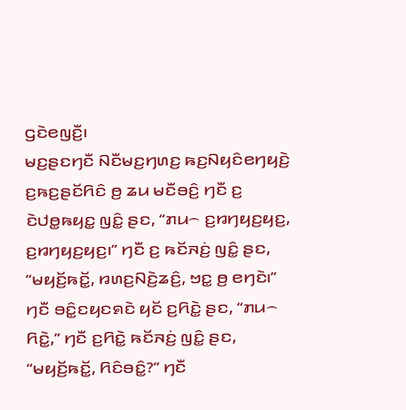ꤞꤢꤧꤕꤜꤢꤪ꤬꤯
ꤗꤢ꤬ꤔꤢꤚꤢꤪ ꤡꤢꤪꤗꤢ꤬ꤚꤛꤢ꤬ ꤒꤢ꤬ꤡꤟꤢꤨꤕꤚꤟꤢꤧ꤬ ꤢ꤬ꤒꤢ꤬ꤔꤢꤩꤖꤢꤨ ꤥ꤬ ꤘꤣ ꤗꤢꤪꤋꤢꤨ꤬ ꤚꤢꤪ ꤢ꤬ ꤢꤧꤓꤥ꤭ꤒꤟꤢ꤭ ꤜꤢꤨ꤭ ꤔꤢ, “ꤊꤣ꤮ ꤢ꤬ꤙꤚꤟꤢ꤬ꤟꤢ꤬, ꤢ꤬ꤙꤚꤟꤢ꤬ꤟꤢ꤬꤯” ꤚꤢꤪ ꤢ꤬ ꤒꤢꤩꤏꤢꤦ꤬ ꤜꤢꤨ꤭ ꤔꤢ, “ꤗꤟꤢꤩ꤬ꤒꤢꤩ꤭, ꤙꤛꤢ꤬ꤡꤢꤧ꤬ꤘꤢꤨ꤬, ꤠꤢ꤭ ꤥ꤬ ꤕꤚꤢꤧ꤯”
ꤚꤢꤪ ꤋꤢꤨ꤭ꤢꤟꤢꤎꤢꤧ ꤟꤢꤩ ꤢ꤬ꤖꤢꤧ꤭ ꤔꤢ, “ꤊꤣ꤮ ꤖꤢꤧ꤭,” ꤚꤢꤪ ꤢ꤬ꤖꤢꤧ꤭ ꤒꤢꤩꤏꤢꤦ꤬ ꤜꤢꤨ꤭ ꤔꤢ, “ꤗꤟꤢꤩ꤬ꤒꤢꤩ꤭, ꤖꤢꤨꤋꤢꤨ꤭?” ꤚꤢꤪ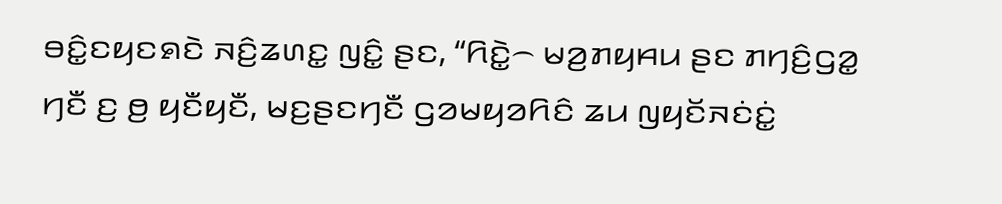ꤋꤢꤨ꤭ꤢꤟꤢꤎꤢꤧ ꤏꤢꤨ꤬ꤘꤛꤢ꤭ ꤜꤢꤨ꤭ ꤔꤢ, “ꤖꤢꤧ꤭꤮ ꤗꤤ꤬ꤊꤟꤌꤣ ꤔꤢ ꤊꤚꤢꤨ꤬ꤞꤤ꤭ ꤚꤢꤪ ꤢ꤬ ꤥ꤬ ꤟꤢꤪꤟꤢꤪ, ꤗꤢ꤬ꤔꤢꤚꤢꤪ ꤞꤤꤗꤟꤤꤖꤢꤨ ꤘꤣ ꤜꤟꤢꤩꤏꤢꤦꤢꤦ꤭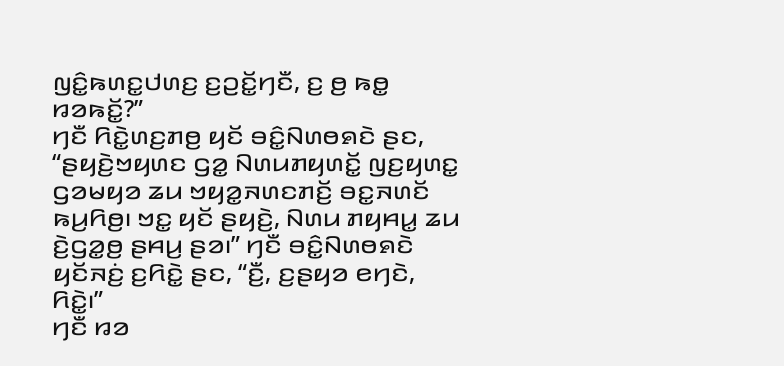ꤜꤢꤨ꤭ꤒꤛꤢ꤭ꤓꤛꤢ꤬ ꤢ꤬ꤑꤢꤩ꤭ꤚꤢꤪ, ꤢ꤬ ꤥ꤬ ꤒꤥ꤭ ꤙꤤꤒꤢꤩ꤭?”
ꤚꤢꤪ ꤖꤢꤧ꤭ꤛꤢ꤬ꤊꤥ꤬ ꤟꤢꤩ ꤋꤢꤨ꤭ꤡꤛꤥꤎꤢꤧ ꤔꤢ, “ꤔꤟꤢꤧ꤬ꤠꤟꤛꤢ ꤞꤤ꤭ ꤡꤛꤣꤊꤟꤛꤢꤩ꤭ ꤜꤢ꤬ꤟꤛꤢ꤭ ꤞꤤꤗꤟꤤ ꤘꤣ ꤠꤟꤤ꤭ꤏꤛꤢꤊꤢꤩ꤬ ꤋꤢ꤭ꤏꤛꤢꤩ ꤒꤣ꤬ꤖꤥ꤬꤯ ꤠꤢ꤭ ꤟꤢꤩ ꤔꤟꤢꤧ꤬, ꤡꤛꤣ ꤊꤟꤌꤣ꤭ ꤘꤣ ꤢꤧ꤬ꤞꤤ꤭ꤥ꤬ ꤔꤌꤣ꤬ ꤔꤤ꤯” ꤚꤢꤪ ꤋꤢꤨ꤭ꤡꤛꤥꤎꤢꤧ ꤟꤢꤩꤏꤢꤦ꤬ ꤢ꤬ꤖꤢꤧ꤭ ꤔꤢ, “ꤢꤪ꤬, ꤢ꤬ꤔꤟꤤ ꤕꤚꤢꤧ, ꤖꤢꤧ꤭꤯”
ꤚꤢꤪ ꤙꤤ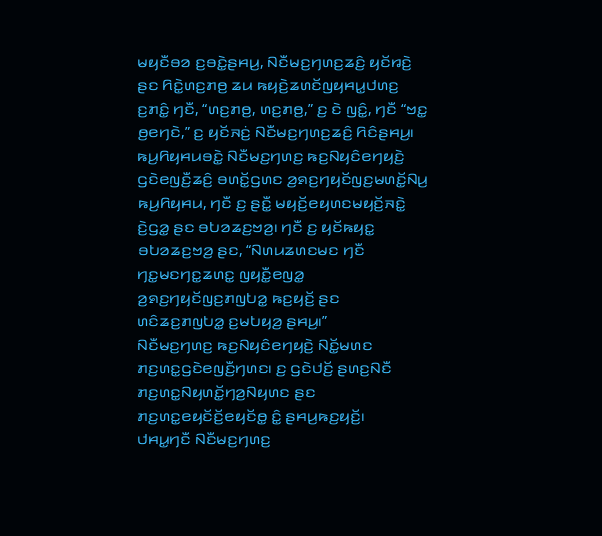ꤗꤟꤢꤪꤋꤤ ꤢ꤬ꤋꤢꤧ꤭ꤔꤌꤣ꤬, ꤡꤢꤪꤗꤢ꤬ꤚꤛꤢ꤬ꤘꤢꤨ꤬ ꤟꤢꤩꤙꤢꤧ꤬ ꤔꤢ ꤖꤢꤧ꤭ꤛꤢ꤬ꤊꤥ꤬ ꤘꤣ ꤒꤟꤢꤧ꤬ꤘꤛꤢꤩꤜꤟꤌꤣ꤭ꤓꤛꤢ꤬ ꤢ꤬ꤊꤢꤨ꤭ ꤚꤢꤪ, “ꤛꤢ꤬ꤊꤥ꤬, ꤛꤢ꤬ꤊꤥ꤬,” ꤢ꤬ ꤢꤧ ꤜꤢꤨ꤭, ꤚꤢꤪ “ꤠꤢ꤭ ꤥ꤬ꤕꤚꤢꤧ,” ꤢ꤬ ꤟꤢꤩꤏꤢꤦ꤬ ꤡꤢꤪꤗꤢ꤬ꤚꤛꤢ꤬ꤘꤢꤨ꤬ ꤖꤢꤨꤔꤌꤣ꤬꤯
ꤒꤣ꤬ꤖꤟꤌꤣꤋꤢꤧ꤭ ꤡꤢꤪꤗꤢ꤬ꤚꤛꤢ꤬ ꤒꤢ꤬ꤡꤟꤢꤨꤕꤚꤟꤢꤧ꤬ ꤞꤢꤧꤕꤜꤢꤪ꤬ꤘꤢꤨ꤬ ꤋꤛꤢꤩ꤭ꤞꤛꤢ ꤤ꤬ꤎꤢ꤬ꤚꤟꤢꤩꤜꤢ꤬ꤗꤛꤢꤩ꤭ꤡꤣ꤬ ꤒꤣ꤬ꤖꤟꤌꤣ, ꤚꤢꤪ ꤢ꤬ ꤔꤢꤪ꤭ ꤗꤟꤢꤩ꤬ꤕꤟꤛꤢꤗꤟꤢꤩ꤬ꤏꤢꤧ꤭ ꤢꤧ꤬ꤞꤤ꤭ ꤔꤢ ꤋꤝꤤꤘꤢ꤬ꤠꤤ꤬꤯ ꤚꤢꤪ ꤢ꤬ ꤟꤢꤩꤒꤟꤢ꤭ ꤋꤝꤤꤘꤢ꤬ꤠꤤ꤬ ꤔꤢ, “ꤡꤛꤣꤘꤛꤢꤗꤢ ꤚꤢꤪ ꤚꤢ꤭ꤗꤢꤚꤢ꤭ꤘꤛꤢ꤭ ꤜꤟꤢꤪ꤭ꤕꤜꤤ꤭ ꤤ꤬ꤎꤢ꤬ꤚꤟꤢꤩꤜꤢ꤬ꤊꤜꤝꤤ꤭ ꤒꤢ꤬ꤟꤢꤩ꤬ ꤔꤢ ꤛꤢꤨꤘꤢ꤬ꤊꤜꤝꤤ꤭ ꤢ꤬ꤗꤝꤟꤤ꤬ ꤔꤌꤣ꤬꤯”
ꤡꤢꤪꤗꤢ꤬ꤚꤛꤢ꤬ ꤒꤢ꤬ꤡꤟꤢꤨꤕꤚꤟꤢꤧ꤬ ꤡꤢꤩ꤭ꤗꤛꤢ ꤊꤢ꤬ꤛꤢ꤭ꤞꤢꤧꤕꤜꤢꤪ꤬ꤚꤛꤢ꤯ ꤢ꤬ ꤞꤢꤧꤓꤢꤩ꤬ ꤔꤛꤢ꤬ꤡꤢꤪ ꤊꤢ꤬ꤛꤢ꤭ꤡꤟꤛꤢꤩ꤭ꤚꤤ꤬ꤡꤟꤛꤢ ꤔꤢ ꤊꤢ꤬ꤛꤢ꤭ꤕꤟꤢꤩꤢꤩ꤬ꤕꤟꤢꤩꤥ꤭ ꤢꤨ꤭ ꤔꤌꤣ꤬ꤒꤢ꤬ꤟꤢꤩ꤬꤯
ꤓꤌꤣ꤭ꤚꤢꤪ ꤡꤢꤪꤗꤢ꤬ꤚꤛꤢ꤬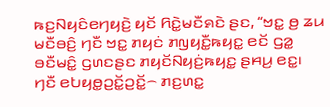ꤒꤢ꤬ꤡꤟꤢꤨꤕꤚꤟꤢꤧ꤬ ꤟꤢꤩ ꤖꤢꤧ꤭ꤗꤢꤪꤎꤢꤧ ꤔꤢ, “ꤠꤢ꤭ ꤥ꤬ ꤘꤣ ꤗꤢꤪꤋꤢꤨ꤬ ꤚꤢꤪ ꤠꤢ꤭ ꤊꤟꤢꤦ ꤊꤜꤟꤢꤪ꤭ꤒꤟꤢ꤭ ꤕꤢꤩ ꤞꤤ꤭ ꤋꤢꤪꤗꤢꤨ꤭ ꤞꤛꤢꤔꤢ ꤊꤟꤢꤩꤡꤟꤢꤦ꤬ꤒꤟꤢ꤭ ꤔꤌꤣ꤬ ꤕꤢ꤭꤯ ꤚꤢꤪ ꤕꤝꤟꤥ꤭ꤑꤢꤩ꤭ꤑꤢꤩ꤭꤮ ꤊꤢ꤬ꤛꤢ꤭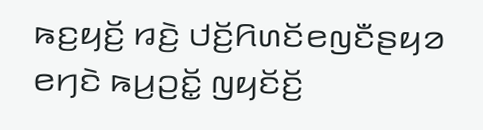ꤒꤢ꤬ꤟꤢꤩ꤬ ꤙꤢꤧ꤬ ꤓꤢꤩ꤬ꤖꤛꤢꤩꤕꤜꤢꤪꤔꤟꤤ ꤕꤚꤢꤧ ꤒꤣ꤬ꤑꤢꤩ꤭ ꤜꤟꤢꤩꤢꤩ꤬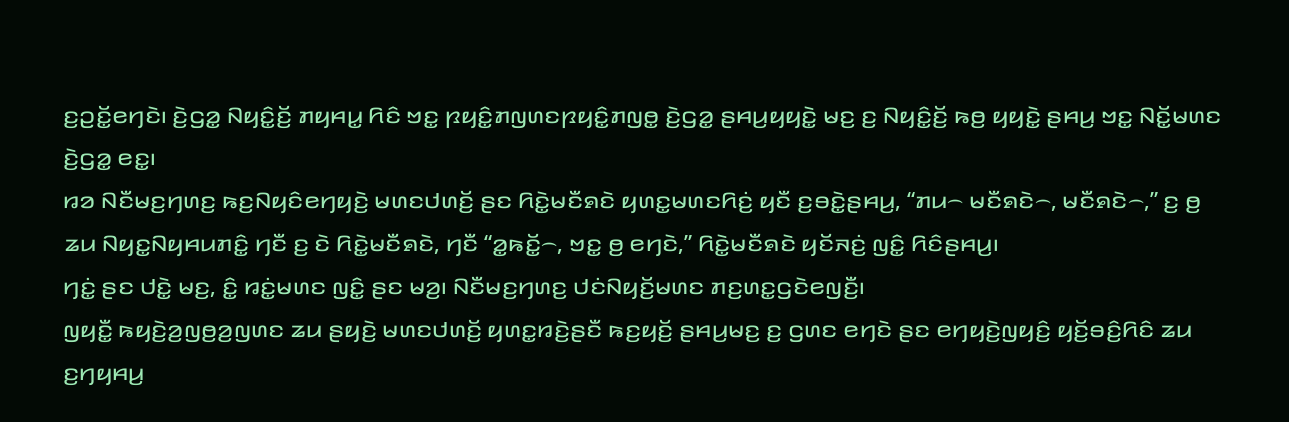ꤢ꤬ꤑꤢꤩ꤭ꤕꤚꤢꤧ꤯ ꤢꤧ꤬ꤞꤤ꤭ ꤡꤟꤢꤨ꤭ꤢꤩ꤬ ꤊꤟꤌꤣ꤭ ꤖꤢꤨ ꤠꤢ꤭ ꤐꤟꤢꤨ꤭ꤊꤜꤛꤢꤐꤟꤢꤨ꤭ꤊꤜꤥ꤭ ꤢꤧ꤬ꤞꤤ꤭ ꤔꤌꤣ꤬ꤟꤟꤢꤧ꤭ ꤗꤢ꤬ ꤢ꤬ ꤡꤟꤢꤨ꤭ꤢꤩ꤬ ꤒꤥ꤬ ꤟꤟꤢꤧ꤭ ꤔꤌꤣ꤬ ꤠꤢ꤭ ꤡꤢꤩ꤭ꤗꤛꤢ ꤢꤧ꤬ꤞꤤ꤭ ꤕꤢ꤭꤯
ꤙꤤ ꤡꤢꤪꤗꤢ꤬ꤚꤛꤢ꤬ ꤒꤢ꤬ꤡꤟꤢꤨꤕꤚꤟꤢꤧ꤬ ꤗꤛꤢꤓꤛꤢꤩ꤬ ꤔꤢ ꤖꤢꤧ꤭ꤗꤢꤪꤎꤢꤧ ꤟꤛꤢ꤭ꤗꤛꤢꤖꤢꤦ꤬ ꤟꤢꤪ ꤢ꤬ꤋꤢꤧ꤭ꤔꤌꤣ꤬, “ꤊꤣ꤮ ꤗꤢꤪꤎꤢꤧ꤮, ꤗꤢꤪꤎꤢꤧ꤮,” ꤢ꤬ ꤥ꤬ ꤘꤣ ꤡꤟꤢ꤭ꤡꤟꤌꤣꤊꤢꤨ꤭ ꤚꤢꤪ ꤢ꤬ ꤢꤧ ꤖꤢꤧ꤭ꤗꤢꤪꤎꤢꤧ, ꤚꤢꤪ “ꤤ꤭ꤒꤢꤩ꤭꤮, ꤠꤢ꤭ ꤥ꤬ ꤕꤚꤢꤧ,” ꤖꤢꤧ꤭ꤗꤢꤪꤎꤢꤧ ꤟꤢꤩꤏꤢꤦ꤬ ꤜꤢꤨ꤭ ꤖꤢꤨꤔꤌꤣ꤬꤯
ꤚꤢꤦ꤭ ꤔꤢ ꤓꤢꤧ꤭ ꤗꤢ꤬, ꤢꤨ꤭ ꤙꤢꤦ꤭ꤗꤛꤢ ꤜꤢꤨ꤭ ꤔꤢ ꤗꤤ꤬꤯ ꤡꤢꤪꤗꤢ꤬ꤚꤛꤢ꤬ ꤓꤢꤦꤡꤟꤢꤩ꤬ꤗꤛꤢ ꤊꤢ꤬ꤛꤢ꤭ꤞꤢꤧꤕꤜꤢꤪ꤬꤯
ꤜꤟꤢꤪ꤭ ꤒꤟꤢꤧ꤬ꤤ꤬ꤜꤥ꤬ꤤ꤬ꤜꤛꤢ ꤘꤣ ꤔꤟꤢꤧ꤬ ꤗꤛꤢꤓꤛꤢꤩ꤬ ꤟꤛꤢ꤭ꤙꤢꤧ꤬ꤔꤢꤪ ꤒꤢ꤬ꤟꤢꤩ꤬ ꤔꤌꤣ꤬ꤗꤢ꤬ ꤢ꤬ ꤞꤛꤢ ꤕꤚꤢꤧ ꤔꤢ ꤕꤚꤟꤢꤧ꤬ꤜꤟꤢꤨ꤬ ꤟꤢꤩ꤬ꤋꤢꤨ꤬ꤖꤢꤨ ꤘꤣ ꤢ꤬ꤚꤟꤌꤣ꤬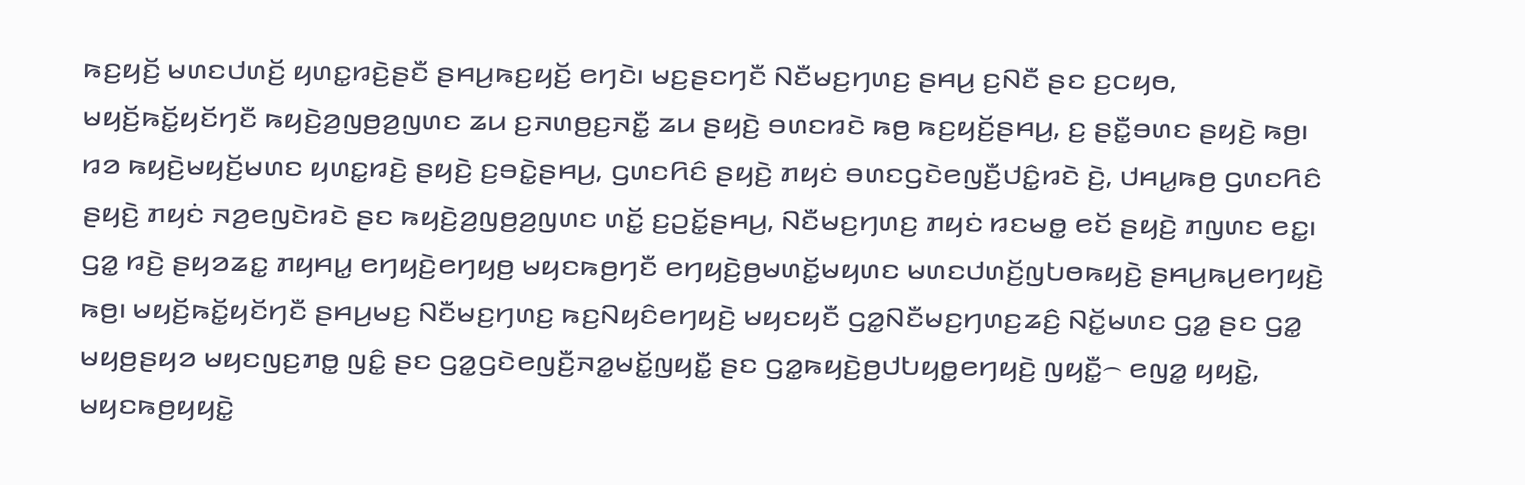ꤒꤢ꤬ꤟꤢꤩ꤬ ꤗꤛꤢꤓꤛꤢꤩ꤬ ꤟꤛꤢ꤭ꤙꤢꤧ꤬ꤔꤢꤪ ꤔꤌꤣ꤬ꤒꤢ꤬ꤟꤢꤩ꤬ ꤕꤚꤢꤧ꤯ ꤗꤢ꤬ꤔꤢꤚꤢꤪ ꤡꤢꤪꤗꤢ꤬ꤚꤛꤢ꤬ ꤔꤌꤣ꤬ ꤢ꤬ꤡꤢꤪ ꤔꤢ ꤢ꤬ꤍꤟꤥ, ꤗꤟꤢꤩ꤬ꤒꤢꤩ꤭ꤟꤢꤩꤚꤢꤪ ꤒꤟꤢꤧ꤬ꤤ꤬ꤜꤥ꤬ꤤ꤬ꤜꤛꤢ ꤘꤣ ꤢ꤬ꤏꤛꤥ꤬ꤢ꤬ꤏꤢꤪ꤭ ꤘꤣ ꤔꤟꤢꤧ꤬ ꤋꤛꤢꤙꤢꤧ ꤒꤥ꤬ ꤒꤢ꤬ꤟꤢꤩ꤬ꤔꤌꤣ꤬, ꤢ꤬ ꤔꤢꤪ꤭ꤋꤛꤢ ꤔꤟꤢꤧ꤬ ꤒꤥ꤬꤯ ꤙꤤ ꤒꤟꤢꤧ꤬ꤗꤟꤢꤩ꤬ꤗꤛꤢ ꤟꤛꤢ꤭ꤙꤢꤧ꤬ ꤔꤟꤢꤧ꤬ ꤢ꤬ꤋꤢꤧ꤭ꤔꤌꤣ꤬, ꤞꤛꤢꤖꤢꤨ ꤔꤟꤢꤧ꤬ ꤊꤟꤢꤦ ꤋꤛꤢꤞꤢꤧꤕꤜꤢꤪ꤬ꤓꤢꤨ꤭ꤙꤢꤧ ꤢꤧ꤬, ꤓꤌꤣ꤭ꤒꤥ꤬ ꤞꤛꤢꤖꤢꤨ ꤔꤟꤢꤧ꤬ ꤊꤟꤢꤦ ꤏꤤ꤬ꤕꤜꤢꤧꤙꤢꤧ ꤔꤢ ꤒꤟꤢꤧ꤬ꤤ꤬ꤜꤥ꤬ꤤ꤬ꤜꤛꤢ ꤛꤢꤩ꤭ ꤢ꤬ꤑꤢꤩ꤭ꤔꤌꤣ꤬, ꤡꤢꤪꤗꤢ꤬ꤚꤛꤢ꤬ ꤊꤟꤢꤦ ꤙꤢꤗꤥ꤭ ꤕꤢꤩ ꤔꤟꤢꤧ꤬ ꤊꤜꤛꤢ ꤕꤢ꤭꤯
ꤞꤤ꤭ ꤙꤢꤧ꤬ ꤔꤟꤤꤘꤢ꤭ ꤊꤟꤌꤣ꤭ ꤕꤚꤟꤢꤧ꤬ꤕꤚꤟꤥ꤬ ꤗꤟꤢꤒꤥ꤬ꤚꤢꤪ ꤕꤚꤟꤢꤧ꤬ꤥ꤬ꤗꤛꤢꤩ꤭ꤗꤟꤛꤢ ꤗꤛꤢꤓꤛꤢꤩ꤬ꤜꤝꤥꤒꤟꤢꤧ꤬ ꤔꤌꤣ꤬ꤒꤣ꤬ꤕꤚꤟꤢꤧ꤬ ꤒꤥ꤬꤯ ꤗꤟꤢꤩ꤬ꤒꤢꤩ꤭ꤟꤢꤩꤚꤢꤪ ꤔꤌꤣ꤬ꤗꤢ꤬ ꤡꤢꤪꤗꤢ꤬ꤚꤛꤢ꤬ ꤒꤢ꤬ꤡꤟꤢꤨꤕꤚꤟꤢꤧ꤬ ꤗꤟꤢꤟꤢꤪ ꤞꤤ꤭ꤡꤢꤪꤗꤢ꤬ꤚꤛꤢ꤬ꤘꤢꤨ꤬ ꤡꤢꤩ꤭ꤗꤛꤢ ꤞꤤ꤭ ꤔꤢ ꤞꤤ꤭ ꤗꤟꤥ꤬ꤔꤟꤤ ꤗꤟꤢꤜꤢ꤬ꤊꤥ꤭ ꤜꤢꤨ꤭ ꤔꤢ ꤞꤤ꤭ꤞꤢꤧꤕꤜꤢꤪ꤬ꤏꤤ꤭ꤗꤢꤩ꤭ꤜꤟꤢꤪ꤭ ꤔꤢ ꤞꤤ꤭ꤒꤟꤢꤧ꤬ꤥ꤬ꤓꤝꤟꤥ꤭ꤕꤚꤟꤢꤧ꤬ ꤜꤟꤢꤪ꤭꤮ ꤕꤜꤤ꤭ ꤟꤟꤢꤧ꤭, ꤗꤟꤢꤒꤥ꤬ꤟꤟꤢꤧ꤭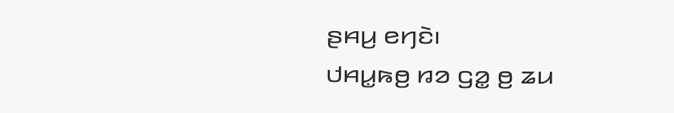ꤔꤌꤣ꤬ ꤕꤚꤢꤧ꤯
ꤓꤌꤣ꤭ꤒꤥ꤬ ꤙꤤ ꤞꤤ꤭ ꤥ꤬ ꤘꤣ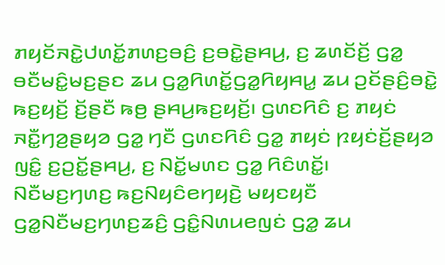ꤊꤟꤢꤩꤏꤢꤧ꤭ꤓꤛꤢꤩ꤭ꤊꤛꤢ꤬ꤋꤢꤨ꤬ ꤢ꤬ꤋꤢꤧ꤭ꤔꤌꤣ꤬, ꤢ꤬ ꤘꤛꤢꤩꤢꤩ꤬ ꤞꤤ꤭ ꤋꤢꤪꤗꤢꤨ꤭ꤗꤢ꤬ꤔꤢ ꤘꤣ ꤞꤤ꤭ꤖꤛꤢꤩ꤭ꤞꤤ꤭ꤖꤟꤌꤣ꤭ ꤘꤣ ꤑꤢꤩꤔꤢꤨ꤬ꤋꤢꤧ꤭ ꤒꤢ꤬ꤟꤢꤩ꤬ ꤢꤩ꤬ꤔꤢꤪ ꤒꤥ꤬ ꤔꤌꤣ꤬ꤒꤢ꤬ꤟꤢꤩ꤬꤯ ꤞꤛꤢꤖꤢꤨ ꤢ꤬ ꤊꤟꤢꤦ ꤏꤢꤪ꤭ꤚꤤ꤬ꤔꤟꤤ ꤞꤤ꤭ ꤚꤢꤪ ꤞꤛꤢꤖꤢꤨ ꤞꤤ꤭ ꤊꤟꤢꤦ ꤐꤟꤢꤦꤢꤩ꤬ꤔꤟꤤ ꤜꤢꤨ꤭ ꤢ꤬ꤑꤢꤩ꤭ꤔꤌꤣ꤬, ꤢ꤬ ꤡꤢꤩ꤭ꤗꤛꤢ ꤞꤤ꤭ ꤖꤢꤨꤛꤢꤩ꤭꤯
ꤡꤢꤪꤗꤢ꤬ꤚꤛꤢ꤬ ꤒꤢ꤬ꤡꤟꤢꤨꤕꤚꤟꤢꤧ꤬ ꤗꤟꤢꤟꤢꤪ ꤞꤤ꤭ꤡꤢꤪꤗꤢ꤬ꤚꤛꤢ꤬ꤘꤢꤨ꤬ ꤞꤢꤨ꤭ꤡꤛꤣꤕꤜꤢꤦ ꤞꤤ꤭ ꤘꤣ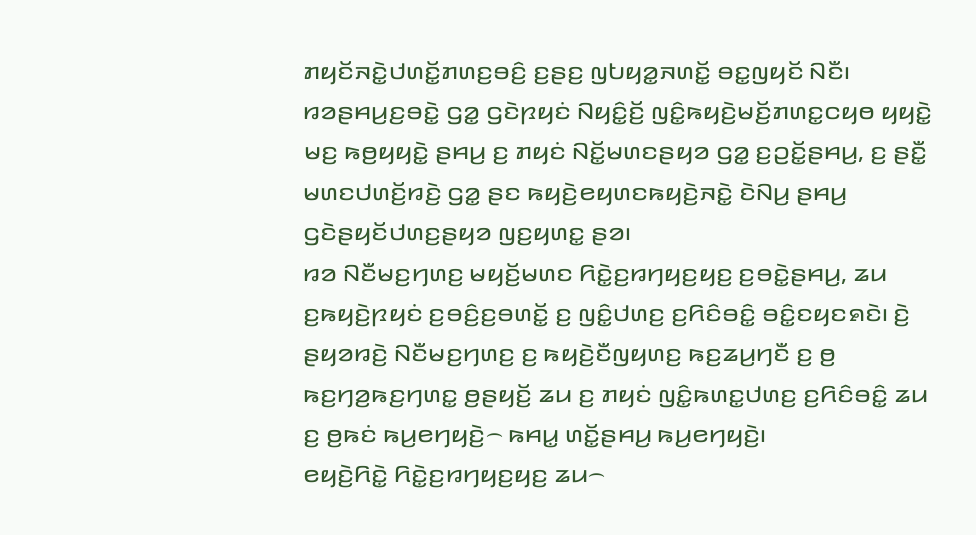ꤊꤟꤢꤩꤏꤢꤧ꤭ꤓꤛꤢꤩ꤭ꤊꤛꤢ꤬ꤋꤢꤨ꤬ ꤢ꤬ꤔꤢ꤬ ꤜꤝꤟꤤ꤭ꤏꤛꤢꤩ꤭ ꤋꤢ꤭ꤜꤟꤢꤩ ꤡꤢꤪ꤯ ꤙꤤꤔꤌꤣ꤬ꤢ꤬ꤋꤢꤧ꤭ ꤞꤤ꤭ ꤞꤢꤧꤐꤟꤢꤦ ꤡꤟꤢꤨ꤭ꤢꤩ꤬ ꤜꤢꤨ꤭ꤒꤟꤢꤧ꤬ꤗꤢꤩ꤬ꤊꤛꤢ꤭ꤍꤟꤥ ꤟꤟꤢꤧ꤭ ꤗꤢ꤬ ꤒꤥ꤬ꤟꤟꤢꤧ꤭ ꤔꤌꤣ꤬ ꤢ꤬ ꤊꤟꤢꤦ ꤡꤢꤩ꤭ꤗꤛꤢꤔꤟꤤ ꤞꤤ꤭ ꤢ꤬ꤑꤢꤩ꤭ꤔꤌꤣ꤬, ꤢ꤬ ꤔꤢꤪ꤭ ꤗꤛꤢꤓꤛꤢꤩ꤬ꤙꤢꤧ꤬ ꤞꤤ꤭ ꤔꤢ ꤒꤟꤢꤧ꤬ꤕꤟꤛꤢꤒꤟꤢꤧ꤬ꤏꤢꤧ꤭ ꤢꤧꤡꤣ꤬ ꤔꤌꤣ꤬ ꤞꤢꤧꤔꤟꤢꤩꤓꤛꤢ꤬ꤔꤟꤤ ꤜꤢ꤬ꤟꤛꤢ꤭ ꤔꤤ꤯
ꤙꤤ ꤡꤢꤪꤗꤢ꤬ꤚꤛꤢ꤬ ꤗꤟꤢꤩ꤬ꤗꤛꤢ ꤖꤢꤧ꤭ꤢ꤬ꤙꤚꤟꤢ꤬ꤟꤢ꤬ ꤢ꤬ꤋꤢꤧ꤭ꤔꤌꤣ꤬, ꤘꤣ ꤢ꤬ꤒꤟꤢꤧ꤬ꤐꤟꤢꤦ ꤢ꤬ꤋꤢꤨ꤬ꤢ꤬ꤋꤛꤢꤩ꤭ ꤢ꤬ ꤜꤢꤨ꤭ꤓꤛꤢ꤬ ꤢ꤬ꤖꤢꤨꤋꤢꤨ꤭ ꤋꤢꤨ꤭ꤢꤟꤢꤎꤢꤧ꤯ ꤢꤧ꤬ ꤔꤟꤤꤙꤢꤧ꤬ ꤡꤢꤪꤗꤢ꤬ꤚꤛꤢ꤬ ꤢ꤬ ꤒꤟꤢꤧ꤬ꤢꤪꤜꤟꤛꤢ꤬ ꤒꤢ꤬ꤘꤣ꤬ꤚꤢꤪ ꤢ꤬ ꤥ꤬ ꤒꤢ꤬ꤚꤤ꤬ꤒꤢ꤬ꤚꤛꤢ꤭ ꤥ꤬ꤔꤟꤢꤩ꤬ ꤘꤣ ꤢ꤬ ꤊꤟꤢꤦ ꤜꤢꤨ꤭ꤒꤛꤢ꤭ꤓꤛꤢ꤬ ꤢ꤬ꤖꤢꤨꤋꤢꤨ꤭ ꤘꤣ ꤢ꤬ ꤥ꤬ꤒꤢꤦ ꤒꤣ꤬ꤕꤚꤟꤢꤧ꤬꤮ ꤒꤌꤣ꤭ ꤛꤢꤩ꤭ꤔꤌꤣ꤬ ꤒꤣ꤬ꤕꤚꤟꤢꤧ꤬꤯
ꤕꤟꤢꤧ꤬ꤖꤢꤧ꤭ ꤖꤢꤧ꤭ꤢ꤬ꤙꤚꤟꤢ꤬ꤟꤢ꤬ ꤘꤣ꤮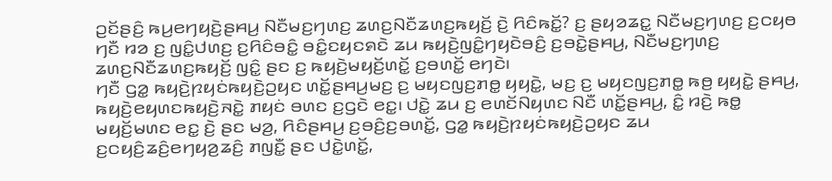ꤑꤢꤩꤔꤢꤨ꤬ ꤒꤣ꤬ꤕꤚꤟꤢꤧ꤬ꤔꤌꤣ꤬ ꤡꤢꤪꤗꤢ꤬ꤚꤛꤢ꤬ ꤘꤛꤢ꤬ꤡꤢꤪꤘꤛꤢ꤬ꤒꤟꤢꤩ꤬ ꤢꤧ꤬ ꤖꤢꤨꤒꤢꤩ꤭? ꤢ꤬ ꤔꤟꤤꤘꤢ꤭ ꤡꤢꤪꤗꤢ꤬ꤚꤛꤢ꤬ ꤢ꤬ꤍꤟꤥ ꤚꤢꤪ ꤙꤤ ꤢ꤬ ꤜꤢꤨ꤭ꤓꤛꤢ꤬ ꤢ꤬ꤖꤢꤨꤋꤢꤨ꤭ ꤋꤢꤨ꤭ꤢꤟꤢꤎꤢꤧ ꤘꤣ ꤒꤟꤢꤧ꤬ꤜꤢꤨ꤭ꤚꤟꤢꤧꤋꤢꤨ꤬ ꤢ꤬ꤋꤢꤧ꤭ꤔꤌꤣ꤬, ꤡꤢꤪꤗꤢ꤬ꤚꤛꤢ꤬ ꤘꤛꤢ꤬ꤡꤢꤪꤘꤛꤢ꤬ꤒꤟꤢꤩ꤬ ꤜꤢꤨ꤭ ꤔꤢ ꤢ꤬ ꤒꤟꤢꤧ꤬ꤗꤟꤢꤩ꤬ꤛꤢꤩ꤭ ꤢ꤬ꤋꤛꤢꤩ꤭ ꤕꤚꤢꤧ꤯
ꤚꤢꤪ ꤞꤤ꤭ ꤒꤟꤢꤧ꤬ꤐꤟꤢꤦꤒꤟꤢꤧ꤬ꤑꤟꤢ ꤛꤢꤩ꤭ꤔꤌꤣ꤬ꤗꤢ꤬ ꤢ꤬ ꤗꤟꤢꤜꤢ꤬ꤊꤥ꤭ ꤟꤟꤢꤧ꤭, ꤗꤢ꤬ ꤢ꤬ ꤗꤟꤢꤜꤢ꤬ꤊꤥ꤭ ꤒꤥ꤬ ꤟꤟꤢꤧ꤭ ꤔꤌꤣ꤬, ꤒꤟꤢꤧ꤬ꤕꤟꤛꤢꤒꤟꤢꤧ꤬ꤏꤢꤧ꤭ ꤊꤟꤢꤦ ꤋꤛꤢ ꤢ꤬ꤞꤢꤧ ꤕꤢ꤭꤯ ꤓꤢꤧ꤭ ꤘꤣ ꤢ꤬ ꤕꤛꤢꤩꤡꤟꤛꤢ ꤡꤢꤪ ꤛꤢꤩ꤭ꤔꤌꤣ꤬, ꤢꤨ꤭ ꤙꤢꤧ꤬ ꤒꤥ꤭ ꤗꤟꤢꤩ꤬ꤗꤛꤢ ꤕꤢ꤭ ꤢꤧ꤬ ꤔꤢ ꤗꤤ꤬, ꤖꤢꤨꤔꤌꤣ꤬ ꤢ꤬ꤋꤢꤨ꤬ꤢ꤬ꤋꤛꤢꤩ꤭, ꤞꤤ꤭ ꤒꤟꤢꤧ꤬ꤐꤟꤢꤦꤒꤟꤢꤧ꤬ꤑꤟꤢ ꤘꤣ ꤢ꤬ꤍꤟꤢꤨ꤬ꤘꤢꤨ꤬ꤕꤚꤟꤤ꤬ꤘꤢꤨ꤬ ꤊꤜꤢꤪ꤭ ꤔꤢ ꤓꤢꤧ꤭ꤛꤢꤩ꤭,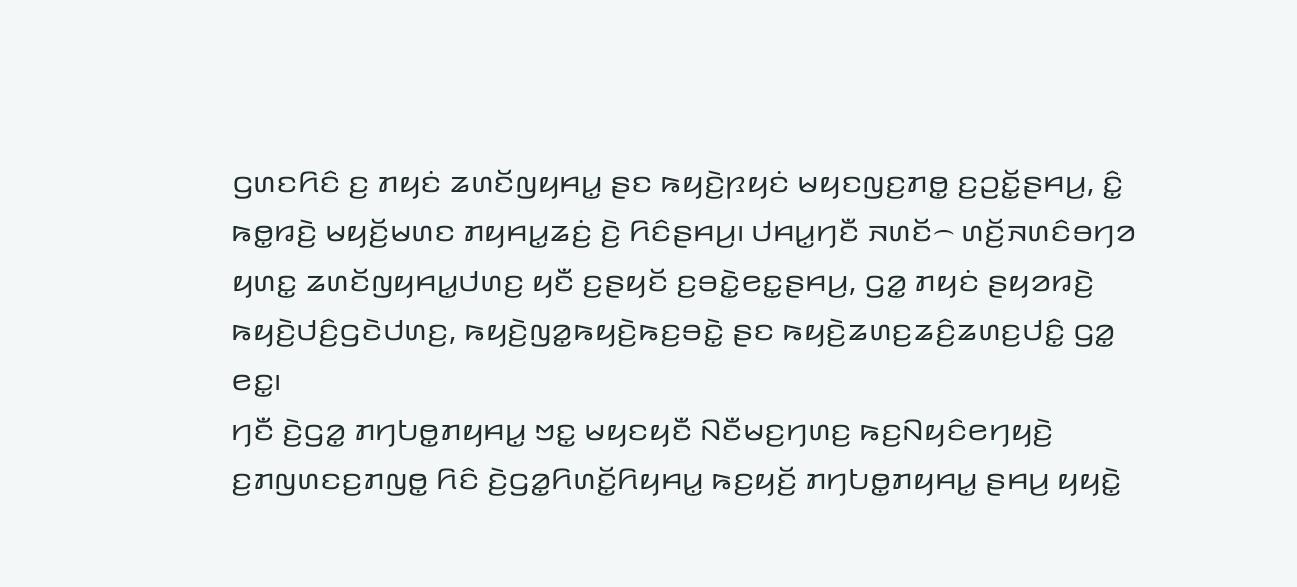ꤞꤛꤢꤖꤢꤨ ꤢ꤬ ꤊꤟꤢꤦ ꤘꤛꤢꤩꤜꤟꤌꤣ꤭ ꤔꤢ ꤒꤟꤢꤧ꤬ꤐꤟꤢꤦ ꤗꤟꤢꤜꤢ꤬ꤊꤥ꤭ ꤢ꤬ꤑꤢꤩ꤭ꤔꤌꤣ꤬, ꤢꤨ꤭ ꤒꤥ꤭ꤙꤢꤧ꤬ ꤗꤟꤢꤩ꤬ꤗꤛꤢ ꤊꤟꤌꤣ꤭ꤘꤢꤦ꤬ ꤢꤧ꤬ ꤖꤢꤨꤔꤌꤣ꤬꤯ ꤓꤌꤣ꤭ꤚꤢꤪ ꤏꤛꤢꤩ꤮ ꤛꤢꤩ꤬ꤏꤛꤢꤨꤋꤚꤤ ꤟꤛꤢ꤭ ꤘꤛꤢꤩꤜꤟꤌꤣ꤭ꤓꤛꤢ꤬ ꤟꤢꤪ ꤢ꤬ꤔꤟꤢꤩ ꤢ꤬ꤋꤢꤧ꤭ꤕꤢ꤭ꤔꤌꤣ꤬, ꤞꤤ꤭ ꤊꤟꤢꤦ ꤔꤟꤤꤙꤢꤧ꤬ ꤒꤟꤢꤧ꤬ꤓꤢꤨ꤬ꤞꤢꤧꤓꤛꤢ꤬, ꤒꤟꤢꤧ꤬ꤜꤤ꤭ꤒꤟꤢꤧ꤬ꤒꤢ꤬ꤋꤢꤧ꤭ ꤔꤢ ꤒꤟꤢꤧ꤬ꤘꤛꤢ꤬ꤘꤢꤨ꤬ꤘꤛꤢ꤬ꤓꤢꤨ꤭ ꤞꤤ꤭ ꤕꤢ꤭꤯
ꤚꤢꤪ ꤢꤧ꤬ꤞꤤ꤭ ꤊꤚꤝꤥ꤭ꤊꤟꤌꤣ꤭ ꤠꤢ꤭ ꤗꤟꤢꤟꤢꤪ ꤡꤢꤪꤗꤢ꤬ꤚꤛꤢ꤬ ꤒꤢ꤬ꤡꤟꤢꤨꤕꤚꤟꤢꤧ꤬ ꤢ꤬ꤊꤜꤛꤢꤢ꤬ꤊꤜꤥ꤭ ꤖꤢꤨ ꤢꤧ꤬ꤞꤤ꤭ꤖꤛꤢꤩ꤭ꤖꤟꤌꤣ꤭ ꤒꤢ꤬ꤟꤢꤩ꤬ ꤊꤚꤝꤥ꤭ꤊꤟꤌꤣ꤭ ꤔꤌꤣ꤬ ꤟꤟꤢꤧ꤭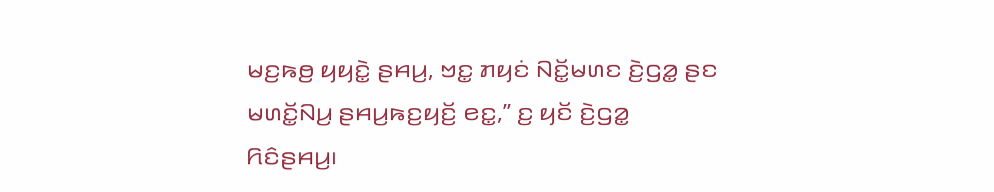ꤗꤢ꤬ꤒꤥ꤬ ꤟꤟꤢꤧ꤭ ꤔꤌꤣ꤬, ꤠꤢ꤭ ꤊꤟꤢꤦ ꤡꤢꤩ꤭ꤗꤛꤢ ꤢꤧ꤬ꤞꤤ꤭ ꤔꤢ ꤗꤛꤢꤩ꤭ꤡꤣ꤬ ꤔꤌꤣ꤬ꤒꤢ꤬ꤟꤢꤩ꤬ ꤕꤢ꤭,” ꤢ꤬ ꤟꤢꤩ ꤢꤧ꤬ꤞꤤ꤭ ꤖꤢꤨꤔꤌꤣ꤬꤯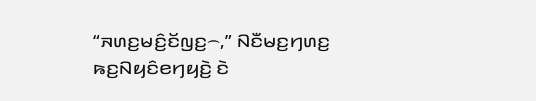“ꤏꤛꤢ꤬ꤗꤢꤨ꤬ꤢꤩꤜꤢ꤬꤮,” ꤡꤢꤪꤗꤢ꤬ꤚꤛꤢ꤬ ꤒꤢ꤬ꤡꤟꤢꤨꤕꤚꤟꤢꤧ꤬ ꤢꤧ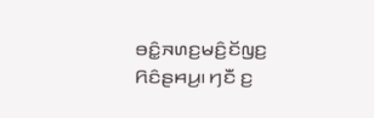ꤋꤢꤨ꤭ꤏꤛꤢ꤬ꤗꤢꤨ꤬ꤢꤩꤜꤢ꤬ ꤖꤢꤨꤔꤌꤣ꤬꤯ ꤚꤢꤪ ꤢ꤬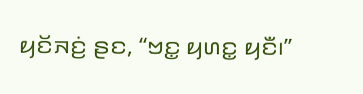ꤟꤢꤩꤏꤢꤦ꤬ ꤔꤢ, “ꤠꤢ꤭ ꤟꤛꤢ꤭ ꤟꤢꤪ꤯”